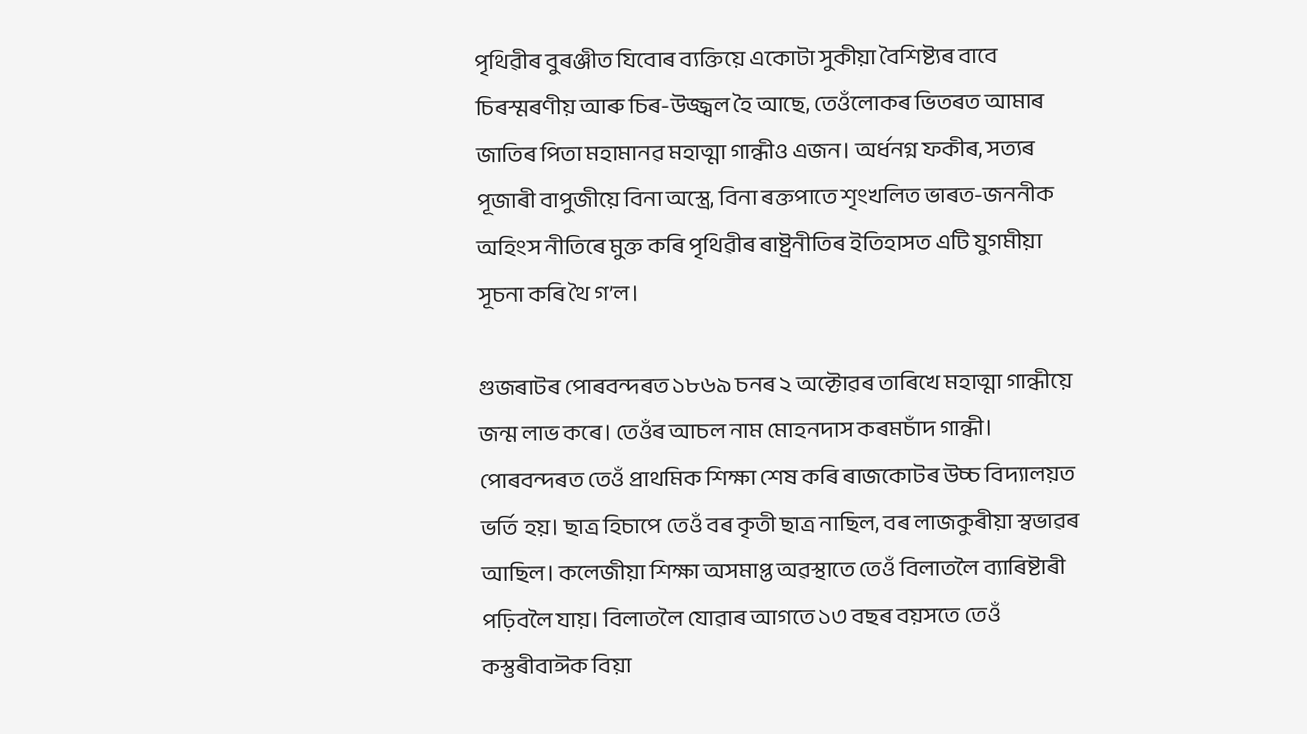পৃথিৱীৰ বুৰঞ্জীত যিবোৰ ব্যক্তিয়ে একোটা সুকীয়া বৈশিষ্ট্যৰ বাবে চিৰস্মৰণীয় আৰু চিৰ-উজ্জ্বল হৈ আছে, তেওঁলোকৰ ভিতৰত আমাৰ জাতিৰ পিতা মহামানৱ মহাত্মা গান্ধীও এজন। অর্ধনগ্ন ফকীৰ, সত্যৰ পূজাৰী বাপুজীয়ে বিনা অস্ত্ৰে, বিনা ৰক্তপাতে শৃংখলিত ভাৰত-জননীক অহিংস নীতিৰে মুক্ত কৰি পৃথিৱীৰ ৰাষ্ট্ৰনীতিৰ ইতিহাসত এটি যুগমীয়া সূচনা কৰি থৈ গ’ল।

গুজৰাটৰ পোৰবন্দৰত ১৮৬৯ চনৰ ২ অক্টোৱৰ তাৰিখে মহাত্মা গান্ধীয়ে জন্ম লাভ কৰে। তেওঁৰ আচল নাম মোহনদাস কৰমচাঁদ গান্ধী। পোৰবন্দৰত তেওঁ প্ৰাথমিক শিক্ষা শেষ কৰি ৰাজকোটৰ উচ্চ বিদ্যালয়ত ভর্তি হয়। ছাত্ৰ হিচাপে তেওঁ বৰ কৃতী ছাত্ৰ নাছিল, বৰ লাজকুৰীয়া স্বভাৱৰ আছিল। কলেজীয়া শিক্ষা অসমাপ্ত অৱস্থাতে তেওঁ বিলাতলৈ ব্যাৰিষ্টাৰী পঢ়িবলৈ যায়। বিলাতলৈ যোৱাৰ আগতে ১৩ বছৰ বয়সতে তেওঁ কস্তুৰীবাঈক বিয়া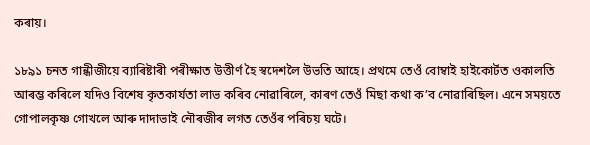কৰায়।

১৮৯১ চনত গান্ধীজীয়ে ব্যাৰিষ্টাৰী পৰীক্ষাত উত্তীৰ্ণ হৈ স্বদেশলৈ উভতি আহে। প্রথমে তেওঁ বোম্বাই হাইকোর্টত ওকালতি আৰম্ভ কৰিলে যদিও বিশেষ কৃতকার্যতা লাভ কৰিব নোৱাৰিলে, কাৰণ তেওঁ মিছা কথা ক’ব নোৱাৰিছিল। এনে সময়তে গোপালকৃষ্ণ গোখলে আৰু দাদাভাই নৌৰজীৰ লগত তেওঁৰ পৰিচয় ঘটে।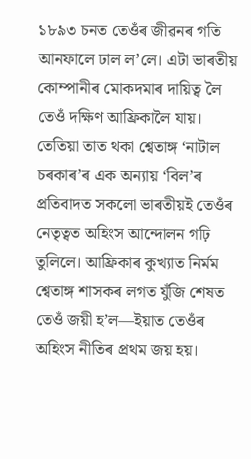১৮৯৩ চনত তেওঁৰ জীৱনৰ গতি আনফালে ঢাল ল’লে। এটা ভাৰতীয় কোম্পানীৰ মোকদমাৰ দায়িত্ব লৈ তেওঁ দক্ষিণ আফ্রিকালৈ যায়। তেতিয়া তাত থকা শ্বেতাঙ্গ ‘নাটাল চৰকাৰ’ৰ এক অন্যায় ‘বিল’ৰ প্ৰতিবাদত সকলো ভাৰতীয়ই তেওঁৰ নেতৃত্বত অহিংস আন্দোলন গঢ়ি তুলিলে। আফ্ৰিকাৰ কুখ্যাত নির্মম শ্বেতাঙ্গ শাসকৰ লগত যুঁজি শেষত তেওঁ জয়ী হ’ল—ইয়াত তেওঁৰ অহিংস নীতিৰ প্ৰথম জয় হয়।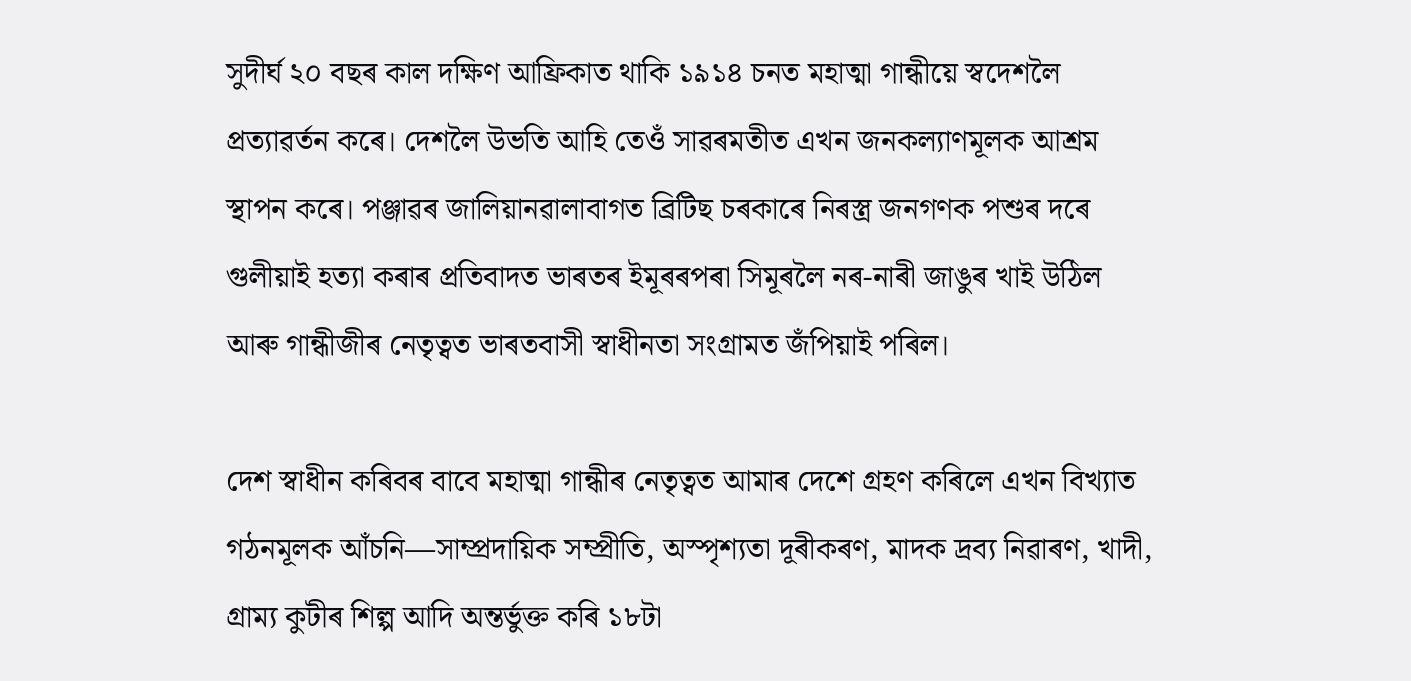সুদীৰ্ঘ ২০ বছৰ কাল দক্ষিণ আফ্রিকাত থাকি ১৯১৪ চনত মহাত্মা গান্ধীয়ে স্বদেশলৈ প্রত্যাৱৰ্তন কৰে। দেশলৈ উভতি আহি তেওঁ সাৱৰমতীত এখন জনকল্যাণমূলক আশ্ৰম স্থাপন কৰে। পঞ্জাৱৰ জালিয়ানৱালাবাগত ব্ৰিটিছ চৰকাৰে নিৰস্ত্ৰ জনগণক পশুৰ দৰে গুলীয়াই হত্যা কৰাৰ প্ৰতিবাদত ভাৰতৰ ইমূৰৰপৰা সিমূৰলৈ নৰ-নাৰী জাঙুৰ খাই উঠিল আৰু গান্ধীজীৰ নেতৃত্বত ভাৰতবাসী স্বাধীনতা সংগ্ৰামত জঁপিয়াই পৰিল।

দেশ স্বাধীন কৰিবৰ বাবে মহাত্মা গান্ধীৰ নেতৃত্বত আমাৰ দেশে গ্ৰহণ কৰিলে এখন বিখ্যাত গঠনমূলক আঁচনি—সাম্প্রদায়িক সম্প্রীতি, অস্পৃশ্যতা দূৰীকৰণ, মাদক দ্রব্য নিৱাৰণ, খাদী, গ্ৰাম্য কুটীৰ শিল্প আদি অন্তৰ্ভুক্ত কৰি ১৮টা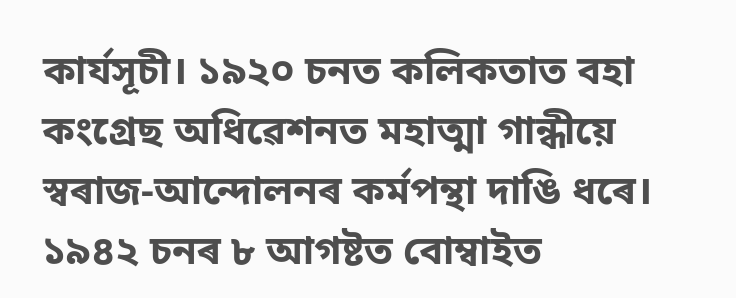কাৰ্যসূচী। ১৯২০ চনত কলিকতাত বহা কংগ্ৰেছ অধিৱেশনত মহাত্মা গান্ধীয়ে স্বৰাজ-আন্দোলনৰ কর্মপন্থা দাঙি ধৰে। ১৯৪২ চনৰ ৮ আগষ্টত বোম্বাইত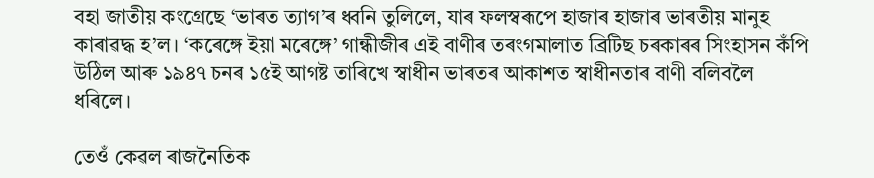বহা জাতীয় কংগ্ৰেছে ‘ভাৰত ত্যাগ’ৰ ধ্বনি তুলিলে, যাৰ ফলস্বৰূপে হাজাৰ হাজাৰ ভাৰতীয় মানুহ কাৰাৱদ্ধ হ’ল। ‘কৰেঙ্গে ইয়া মৰেঙ্গে’ গান্ধীজীৰ এই বাণীৰ তৰংগমালাত ব্ৰিটিছ চৰকাৰৰ সিংহাসন কঁপি উঠিল আৰু ১৯৪৭ চনৰ ১৫ই আগষ্ট তাৰিখে স্বাধীন ভাৰতৰ আকাশত স্বাধীনতাৰ বাণী বলিবলৈ ধৰিলে।

তেওঁ কেৱল ৰাজনৈতিক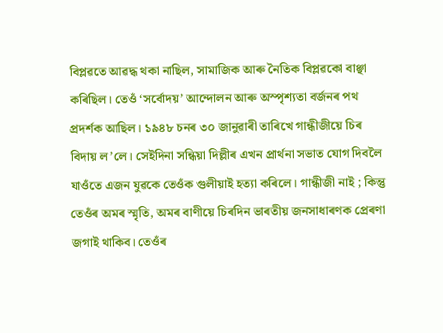বিপ্লৱতে আৱদ্ধ থকা নাছিল, সামাজিক আৰু নৈতিক বিপ্লৱকো বাঞ্ছা কৰিছিল। তেওঁ ‘সৰ্বোদয়’ আন্দোলন আৰু অস্পৃশ্যতা বৰ্জনৰ পথ প্ৰদৰ্শক আছিল। ১৯৪৮ চনৰ ৩০ জানুৱাৰী তাৰিখে গান্ধীজীয়ে চিৰ বিদায় ল’লে। সেইদিনা সন্ধিয়া দিল্লীৰ এখন প্ৰাৰ্থনা সভাত যোগ দিবলৈ যাওঁতে এজন যুৱকে তেওঁক গুলীয়াই হত্যা কৰিলে। গান্ধীজী নাই ; কিন্তু তেওঁৰ অমৰ স্মৃতি, অমৰ বাণীয়ে চিৰদিন ভাৰতীয় জনসাধাৰণক প্ৰেৰণা জগাই থাকিব। তেওঁৰ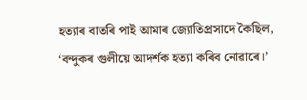হত্যাৰ বাতৰি পাই আমাৰ জ্যোতিপ্ৰসাদে কৈছিল, ‘বন্দুকৰ গুলীয়ে আদৰ্শক হত্যা কৰিব নোৱাৰে।’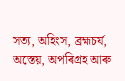সত্য, অহিংস, ব্রহ্মচর্য, অস্তেয়, অপৰিগ্ৰহ আৰু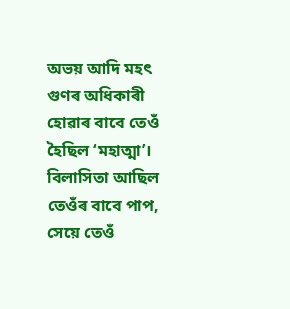অভয় আদি মহৎ গুণৰ অধিকাৰী হোৱাৰ বাবে তেওঁ হৈছিল ‘মহাত্মা’। বিলাসিতা আছিল তেওঁৰ বাবে পাপ, সেয়ে তেওঁ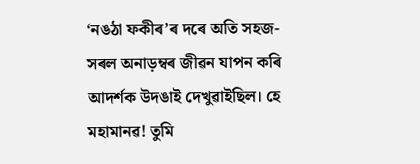‘নঙঠা ফকীৰ’ৰ দৰে অতি সহজ-সৰল অনাড়ম্বৰ জীৱন যাপন কৰি আদৰ্শক উদঙাই দেখুৱাইছিল। হে মহামানৱ! তুমি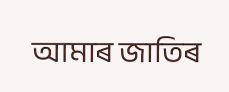আমাৰ জাতিৰ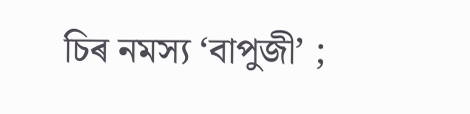চিৰ নমস্য ‘বাপুজী’ ;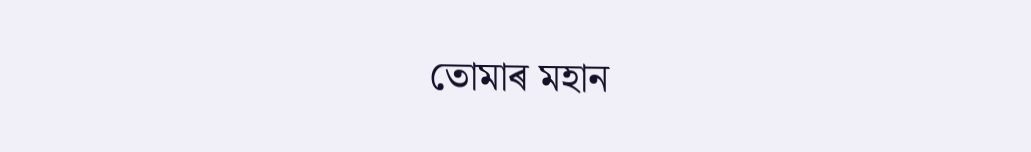তোমাৰ মহান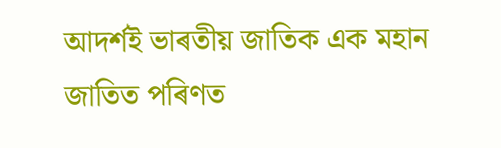আদৰ্শই ভাৰতীয় জাতিক এক মহান জাতিত পৰিণত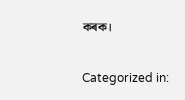কৰক।

Categorized in: